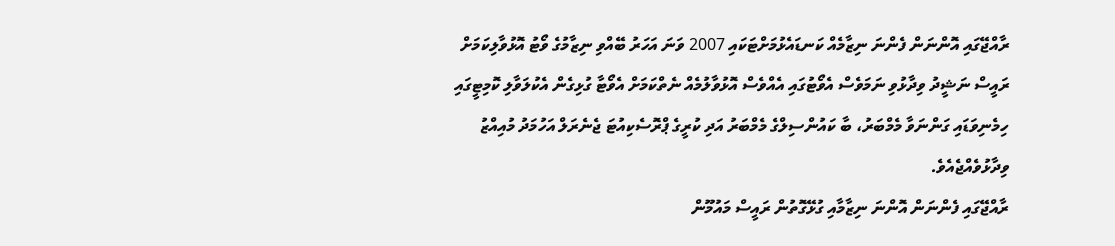ރާއްޖޭގައި އޮންނަން ފެންނަ ނިޒާމެއް ކަނޑައެޅުމަށްޓަކައި 2007 ވަނަ އަހަރު ބޭއްވި ނިޒާމުގެ ވޯޓު އޮޅުވާލިކަމަށް ރައީސް ނަޝީދު ވިދާޅުވި ނަމަވެސް އެވޯޓުގައި އެއްވެސް އޮޅުވާލުމެއް ނެތްކަމަށް އެވޯޓާ ގުޅިގެން އެކުލަވާލި ކޮމިޓީގައި ހިމެނިވަޑައި ގަންނަވާ މެމްބަރު، ބާ ކައުންސިލްގެ މެމްބަރު އަދި ކުރީގެ ޕްރޮސެކިއުޓަ ޖެނެރަލް އަހުމަދު މުއިއްޒު ވިދާޅުވެއްޖެއެވެ.
ރާއްޖޭގައި ފެންނަން އޮންނަ ނިޒާމާއި ގުޅޭގޮތުން ރައީސް މައުމޫން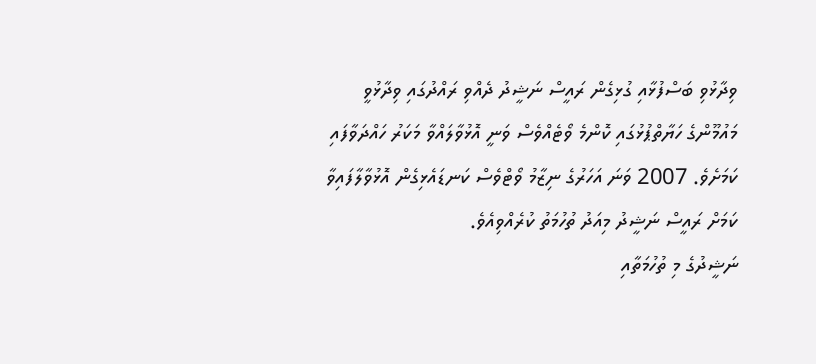ވިދާޅުވި ބަސްފުޅާއި ގުޅިގެން ރައީސް ނަޝީދު ދެއްވި ރައްދުގައި ވިދާޅުވީ މައުމޫންގެ ހަޔާތްޕުޅުގައި ކޮންމެ ވޯޓެއްވެސް ވަނީ އޮޅުވާލައްވާ މަކަރު ހައްދަވާފައި ކަމަށެވެ. 2007 ވަނަ އަހަރުގެ ނިޒާމު ވޯޓްވެސް ކަނޑައެޅިގެން އޮޅުވާލާފައިވާ ކަމަށް ރައީސް ނަޝީދު މިއަދު ތުހުމަތު ކުރެއްވިއެވެ.
ނަޝީދުގެ މި ތުހުމަތާއި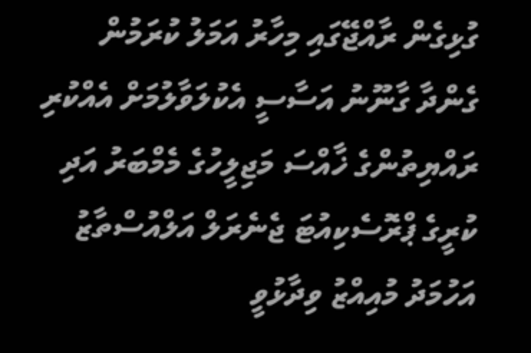ގުޅިގެން ރާއްޖޭގައި މިހާރު އަމަލު ކުރަމުން ގެންދާ ގާނޫނު އަސާސީ އެކުލަވާލުމަށް އެއްކުރި ރައްޔިތުންގެ ޚާއްސަ މަޖިލީހުގެ މެމްބަރު އަދި ކުރީގެ ޕްރޮސެކިއުޓަ ޖެނެރަލް އަލްއުސްތާޒު އަހުމަދު މުއިއްޒު ވިދާޅުވީ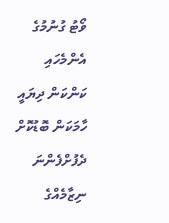ވޯޓު ގުނުމުގެ އެންމެހައި ކަންކަން ދިޔައީ ހާމަކަން ބޮޑުކޮށް ދެފުށްފެންނަ ނިޒާމެއްގެ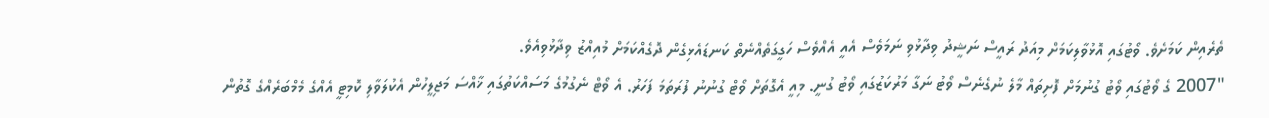ތެރެއިން ކަމަށެވެ. ވޯޓުގައި އޮޅުވާލިކަމަށް މިއަދު ރައީސް ނަޝީދު ވިދާޅުވި ނަމަވެސް އެއީ އެއްވެސް ހަގީގަތެއްނެތް ކަނޑައެޅިގެން ދޮގެއްކަމަށް މުއިއްޒު ވިދާޅުވިއެވެ.
"2007 ގެ ވޯޓުގައި ވޯޓު ގުނުމަށް ފޮށިތައް މާލެ ނުގެނެސް ވޯޓު ނަގާ މަރުކަޒުގައި ވޯޓު ގުނީ. މިއީ އެގޮތަށް ވޯޓް ގުނުނު ފުރަތަމަ ފަހަރު. އެ ވޯޓް ނެގުމުގެ މަސައްކަތުގައި ޚާއްސަ މަޖިލީހުން އެކުލަވާލި ކޮމިޓީ އެއްގެ މެމްބަރެއްގެ ގޮތުން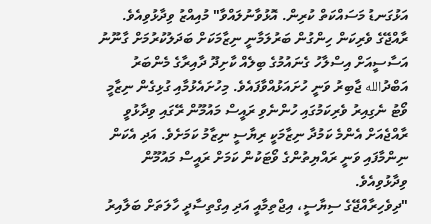އަޅުގަނޑު މަސައްކަތް ކުރިން. އޮޅުވާނުލައްވާ" މުއިއްޒު ވިދާޅުވިއެވެ.
ރާއްޖޭގެ ވެރިކަން ހިންގުން ބަރުލަމާނީ ނިޒާމަކަށް ބަދަލުކުރުމަށް ގާނޫނު އަސާސީއަށް އިސްލާހު ގެނައުމުގެ ބިލެއް ކާށިދޫ ދާއިރާގެ މެންބަރު އަބްދުالله ޖާބިރު ވަނީ ހުށައަޅުއްވާފައެވެ. މިހުށައެޅުމާއި ގުޅިގެން ނިޒާމީ ވޯޓު ނެގިއިރު ވެރިކަމުގައި ހުންނެވި ރައީސް މައުމޫން ރޭގައި ވިދާޅުވީ ރާއްޖެއަށް އެންމެ ކަމުދާ ނިޒާމަކީ ރިޔާސީ ނިޒާމު ކަމަށެވެ. އަދި އެކަން ނިންމާފައި ވަނީ ރައްޔިތުންގެ ވޯޓަކުން ކަމަށް ރައީސް މައުމޫން ވިދާޅުވިއެވެ.
"ދިވެހިރާއްޖޭގެ ސިޔާސީ، އިޖްތިމާއީ އަދި އިގްތިސާދީ ހާލަތަށް ބަލާއިރު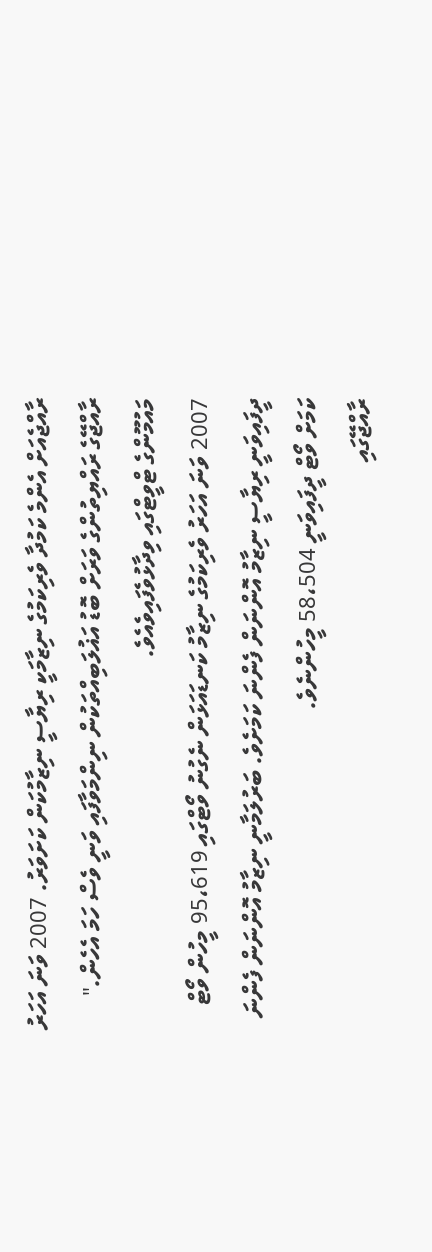ރާއްޖެއަށް އެންމެ ކަމުދާ ވެރިކަމުގެ ނިޒާމަކީ ރިޔާސީ ނިޒާމުކަން ކަށަވަރު. 2007 ވަނަ އަހަރު ރާއްޖޭގެ ރައްޔިތުންގެ ވަރަށް ބޮޑު އަޣުލަބިއްތަކުން ނިންމަވާފައި ވަނީ ވެސް ހަމަ އެހެން." މައުމޫންގެ ޓްވީޓްގައި ވިދާޅުވެފައިވެއެވެ.
2007 ވަނަ އަހަރު ވެރިކަމުގެ ނިޒާމު ކަނޑައަޅަން ނެގުނު ވޯޓްގައި 95،619 މީހުން ވޯޓް ދީފައިވަނީ ރިޔާސީ ނިޒާމު އޮންނަން ފެންނަ ކަމަށެވެ. ބަރުލަމާނީ ނިޒާމު އޮންނަން ފެންނަ ކަމަށް ވޯޓް ދީފައިވަނީ 58،504 މީހުންނެވެ.
ރާއްޖޭގައި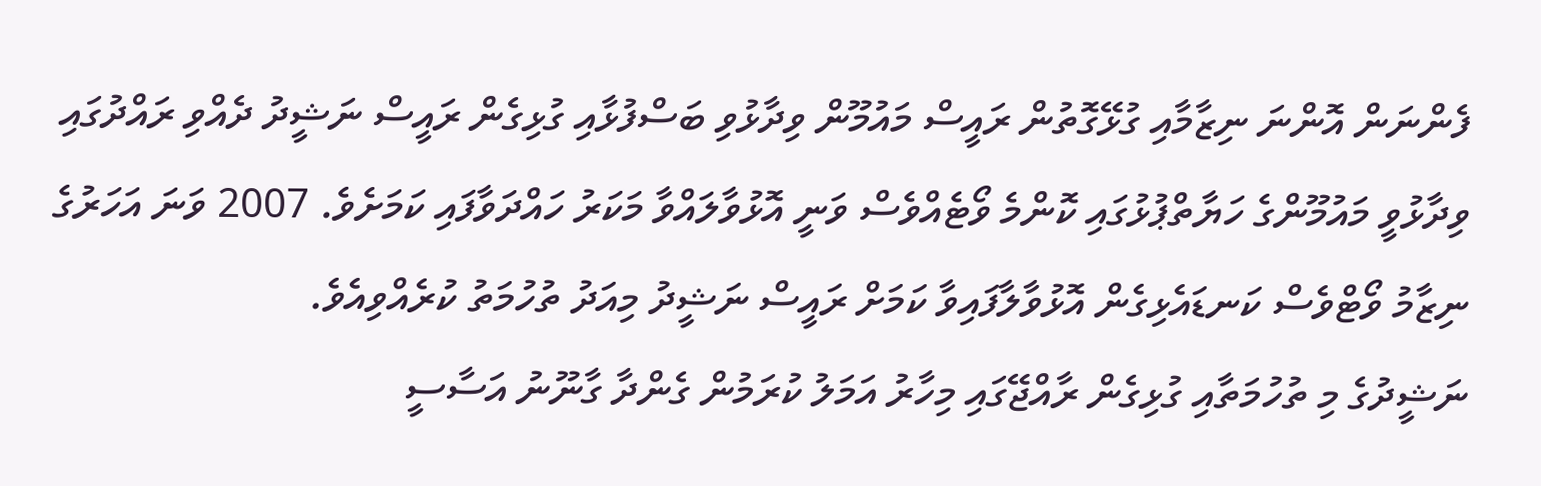ފެންނަން އޮންނަ ނިޒާމާއި ގުޅޭގޮތުން ރައީސް މައުމޫން ވިދާޅުވި ބަސްފުޅާއި ގުޅިގެން ރައީސް ނަޝީދު ދެއްވި ރައްދުގައި ވިދާޅުވީ މައުމޫންގެ ހަޔާތްޕުޅުގައި ކޮންމެ ވޯޓެއްވެސް ވަނީ އޮޅުވާލައްވާ މަކަރު ހައްދަވާފައި ކަމަށެވެ. 2007 ވަނަ އަހަރުގެ ނިޒާމު ވޯޓްވެސް ކަނޑައެޅިގެން އޮޅުވާލާފައިވާ ކަމަށް ރައީސް ނަޝީދު މިއަދު ތުހުމަތު ކުރެއްވިއެވެ.
ނަޝީދުގެ މި ތުހުމަތާއި ގުޅިގެން ރާއްޖޭގައި މިހާރު އަމަލު ކުރަމުން ގެންދާ ގާނޫނު އަސާސީ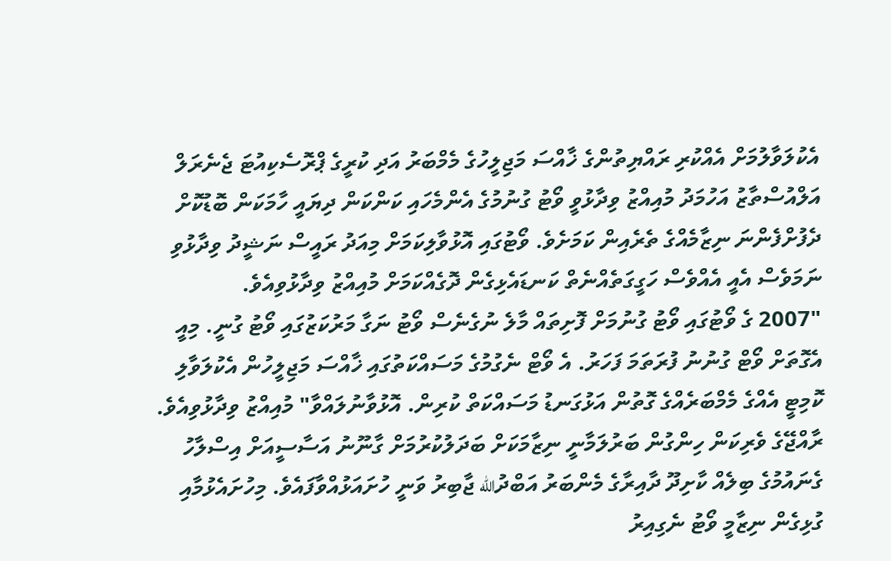އެކުލަވާލުމަށް އެއްކުރި ރައްޔިތުންގެ ޚާއްސަ މަޖިލީހުގެ މެމްބަރު އަދި ކުރީގެ ޕްރޮސެކިއުޓަ ޖެނެރަލް އަލްއުސްތާޒު އަހުމަދު މުއިއްޒު ވިދާޅުވީ ވޯޓު ގުނުމުގެ އެންމެހައި ކަންކަން ދިޔައީ ހާމަކަން ބޮޑުކޮށް ދެފުށްފެންނަ ނިޒާމެއްގެ ތެރެއިން ކަމަށެވެ. ވޯޓުގައި އޮޅުވާލިކަމަށް މިއަދު ރައީސް ނަޝީދު ވިދާޅުވި ނަމަވެސް އެއީ އެއްވެސް ހަގީގަތެއްނެތް ކަނޑައެޅިގެން ދޮގެއްކަމަށް މުއިއްޒު ވިދާޅުވިއެވެ.
"2007 ގެ ވޯޓުގައި ވޯޓު ގުނުމަށް ފޮށިތައް މާލެ ނުގެނެސް ވޯޓު ނަގާ މަރުކަޒުގައި ވޯޓު ގުނީ. މިއީ އެގޮތަށް ވޯޓް ގުނުނު ފުރަތަމަ ފަހަރު. އެ ވޯޓް ނެގުމުގެ މަސައްކަތުގައި ޚާއްސަ މަޖިލީހުން އެކުލަވާލި ކޮމިޓީ އެއްގެ މެމްބަރެއްގެ ގޮތުން އަޅުގަނޑު މަސައްކަތް ކުރިން. އޮޅުވާނުލައްވާ" މުއިއްޒު ވިދާޅުވިއެވެ.
ރާއްޖޭގެ ވެރިކަން ހިންގުން ބަރުލަމާނީ ނިޒާމަކަށް ބަދަލުކުރުމަށް ގާނޫނު އަސާސީއަށް އިސްލާހު ގެނައުމުގެ ބިލެއް ކާށިދޫ ދާއިރާގެ މެންބަރު އަބްދުالله ޖާބިރު ވަނީ ހުށައަޅުއްވާފައެވެ. މިހުށައެޅުމާއި ގުޅިގެން ނިޒާމީ ވޯޓު ނެގިއިރު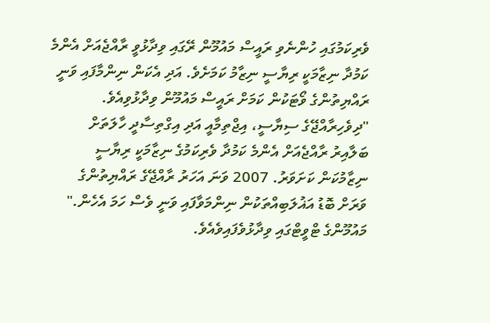ވެރިކަމުގައި ހުންނެވި ރައީސް މައުމޫން ރޭގައި ވިދާޅުވީ ރާއްޖެއަށް އެންމެ ކަމުދާ ނިޒާމަކީ ރިޔާސީ ނިޒާމު ކަމަށެވެ. އަދި އެކަން ނިންމާފައި ވަނީ ރައްޔިތުންގެ ވޯޓަކުން ކަމަށް ރައީސް މައުމޫން ވިދާޅުވިއެވެ.
"ދިވެހިރާއްޖޭގެ ސިޔާސީ، އިޖްތިމާއީ އަދި އިގްތިސާދީ ހާލަތަށް ބަލާއިރު ރާއްޖެއަށް އެންމެ ކަމުދާ ވެރިކަމުގެ ނިޒާމަކީ ރިޔާސީ ނިޒާމުކަން ކަށަވަރު. 2007 ވަނަ އަހަރު ރާއްޖޭގެ ރައްޔިތުންގެ ވަރަށް ބޮޑު އަޣުލަބިއްތަކުން ނިންމަވާފައި ވަނީ ވެސް ހަމަ އެހެން." މައުމޫންގެ ޓްވީޓްގައި ވިދާޅުވެފައިވެއެވެ.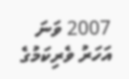2007 ވަނަ އަހަރު ވެރިކަމުގެ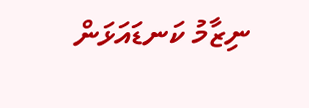ނިޒާމު ކަނޑައަޅަން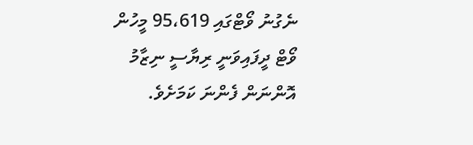ނެގުނު ވޯޓްގައި 95،619 މީހުން ވޯޓް ދީފައިވަނީ ރިޔާސީ ނިޒާމު އޮންނަން ފެންނަ ކަމަށެވެ.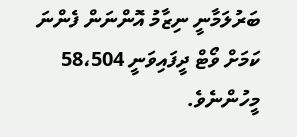ބަރުލަމާނީ ނިޒާމު އޮންނަން ފެންނަ ކަމަށް ވޯޓް ދީފައިވަނީ 58،504 މީހުންނެވެ.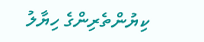ކިޔުންތެރިންގެ ހިޔާލު